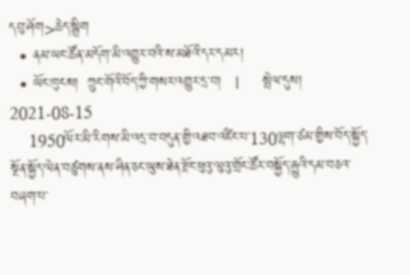དབུ་ཤོག>ཆེད་སྒྲིག
  • ནམ་ཡང་ཚོན་མདོག་མི་འགྱུར་བའི་ས་མཐོའི་དར་དམར།
  • ཡོང་ཁུངས།  ཀྲུང་གོའི་བོད་ཀྱི་གསར་འགྱུར་དྲ་བ།   |     སྤེལ་དུས།  2021-08-15
    1950ལོར་མི་རིགས་མི་འདྲ་བ་བདུན་གྱི་འཐབ་འཛིང་པ་130ལྷག་ཙམ་གྱིས་བོད་སྐྱོད་སྔོན་སྐྱོད་ལེན་བཙུགས་ནས་ཤིན་ཅང་ཡུས་ཐེན་རྫོང་ཕུའུ་ལུའུ་གྲོང་ཚོར་བསྐྱོད་རྒྱུའི་དམ་བཅའ་བཞག་པ་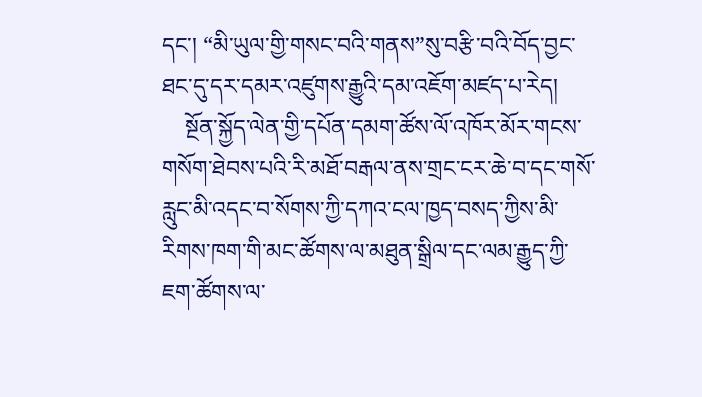དང་། “མི་ཡུལ་གྱི་གསང་བའི་གནས”སུ་བརྩི་བའི་བོད་བྱང་ཐང་དུ་དར་དམར་འཛུགས་རྒྱུའི་དམ་འཇོག་མཛད་པ་རེད།
    སྔོན་སྐྱོད་ལེན་གྱི་དཔོན་དམག་ཚོས་ལོ་འཁོར་མོར་གངས་གསོག་ཐེབས་པའི་རི་མཐོ་བརྒལ་ནས་གྲང་ངར་ཆེ་བ་དང་གསོ་རླུང་མི་འདང་བ་སོགས་ཀྱི་དཀའ་ངལ་ཁྱད་བསད་ཀྱིས་མི་རིགས་ཁག་གི་མང་ཚོགས་ལ་མཐུན་སྒྲིལ་དང་ལམ་རྒྱུད་ཀྱི་ཇག་ཚོགས་ལ་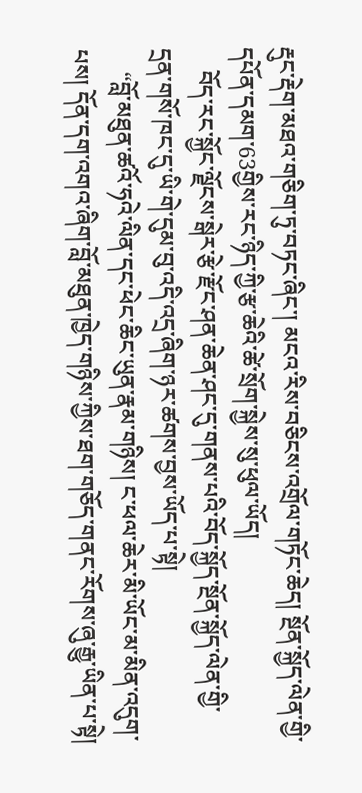རྡུང་རྡེག་མཐའ་གཅིག་ཏུ་བཏང་ཞིང་། མངའ་རིས་བཅིངས་འགྲོལ་གཏོང་ཆེད། སྔོན་སྐྱོད་ལེན་གྱི་དཔོན་དམག་63གྱིས་རང་ཉིད་ཀྱི་རྩ་ཆེའི་ཚེ་སྲོག་སྐྱེས་སུ་ཕུལ་ཡོད།
    བོད་རང་སྐྱོང་ལྗོངས་སྒེར་རྩེ་རྫོང་ཤན་ཆེན་ཤང་དུ་གནས་པའི་བོད་སྐྱོད་སྔོན་སྐྱོད་ལེན་གྱི་དྲན་གསོ་ཁང་དུ་ཡི་གེ་དུམ་བུ་འདི་འདྲ་ཞིག་ཉར་ཚགས་བྱས་ཡོད་པ་སྟེ།
    “བློ་མཐུན་ཚའོ་ཧའེ་ལིན་དང་ཕེང་ཆིང་ཡུན་རྣམ་གཉིས། ང་ཕལ་ཆེར་མི་ཡོང་མ་མིན་འདུག་པས། དོན་དག་འགའ་ཞིག་བློ་མཐུན་ཁྱེད་གཉིས་ཀྱིས་ཐག་གཅོད་གནང་རོགས་ཞུ་རྒྱུ་ཡིན་པ་སྟེ།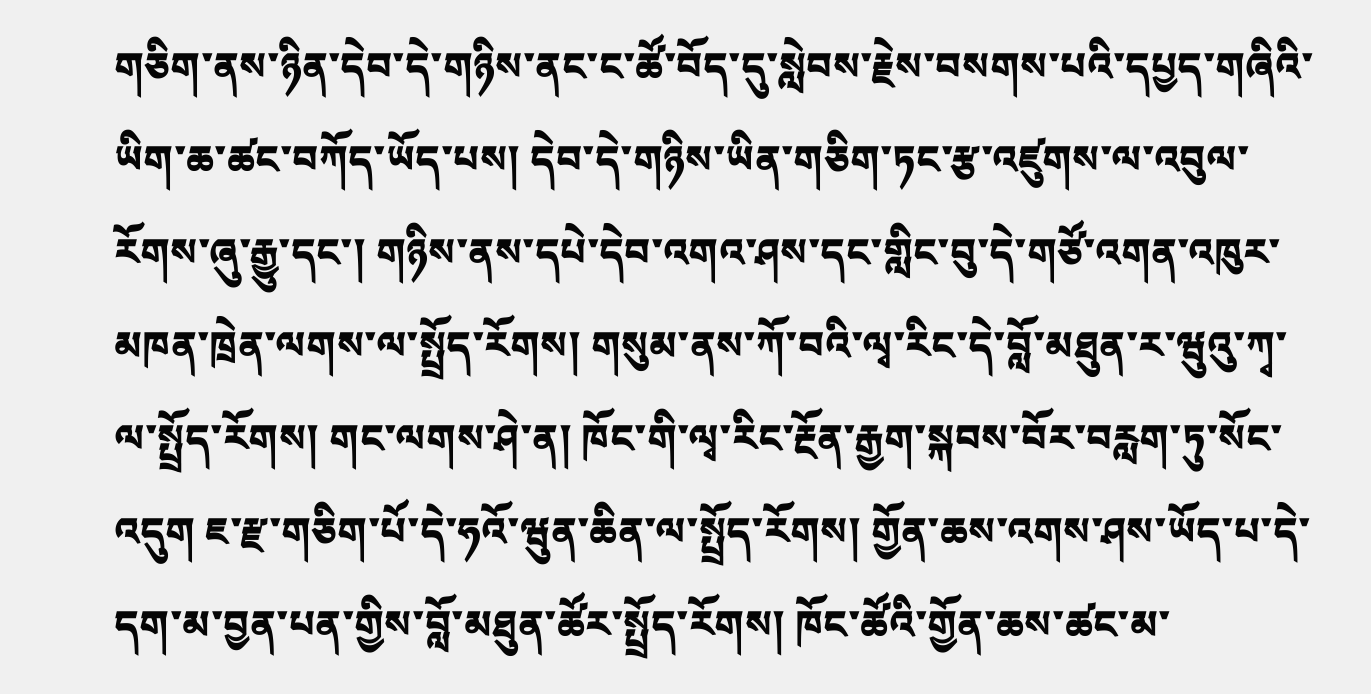གཅིག་ནས་ཉིན་དེབ་དེ་གཉིས་ནང་ང་ཚོ་བོད་དུ་སླེབས་རྗེས་བསགས་པའི་དཔྱད་གཞིའི་ཡིག་ཆ་ཚང་བཀོད་ཡོད་པས། དེབ་དེ་གཉིས་ཡིན་གཅིག་ཏང་རྩ་འཛུགས་ལ་འབུལ་རོགས་ཞུ་རྒྱུ་དང་། གཉིས་ནས་དཔེ་དེབ་འགའ་ཤས་དང་གླིང་བུ་དེ་གཙོ་འགན་འཁུར་མཁན་ཁྲེན་ལགས་ལ་སྤྲོད་རོགས། གསུམ་ནས་ཀོ་བའི་ལྭ་རིང་དེ་བློ་མཐུན་ར་ཝུའུ་ཀྭ་ལ་སྤྲོད་རོགས། གང་ལགས་ཤེ་ན། ཁོང་གི་ལྭ་རིང་རྔོན་རྒྱག་སྐབས་བོར་བརླག་ཏུ་སོང་འདུག ཇ་རྫ་གཅིག་པོ་དེ་ཧའོ་ཝུན་ཆིན་ལ་སྤྲོད་རོགས། གྱོན་ཆས་འགས་ཤས་ཡོད་པ་དེ་དག་མ་བྱན་པན་གྱིས་བློ་མཐུན་ཚོར་སྤྲོད་རོགས། ཁོང་ཚོའི་གྱོན་ཆས་ཚང་མ་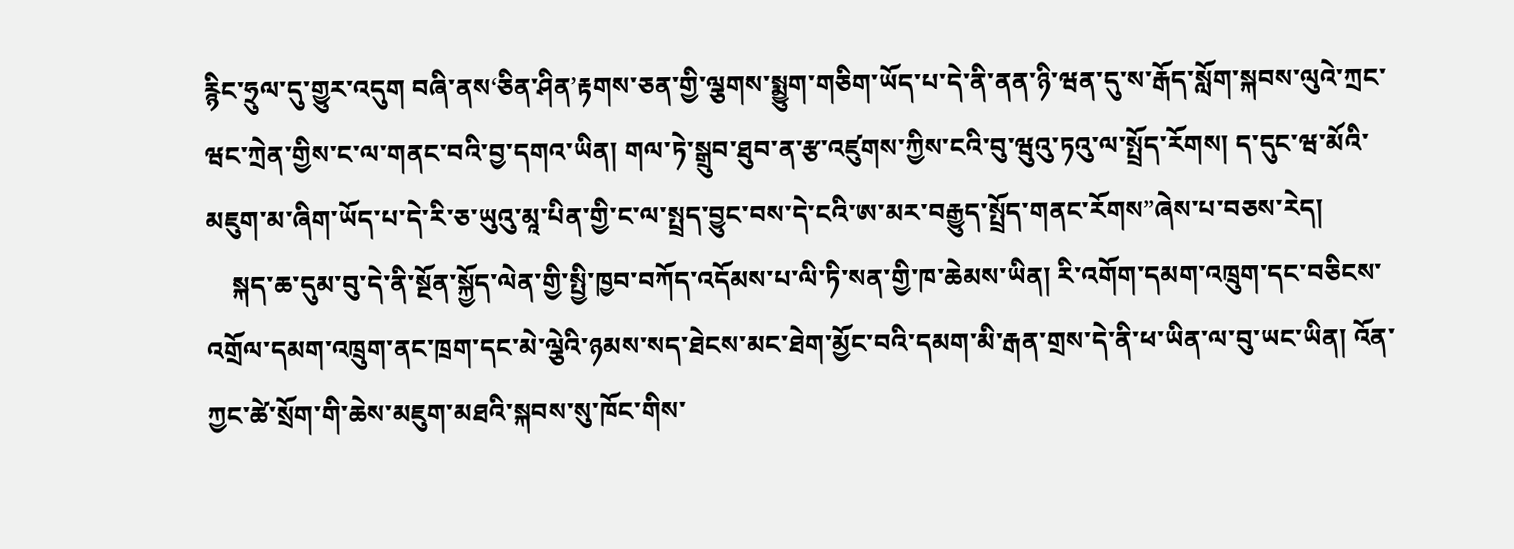རྙིང་ཧྲུལ་དུ་གྱུར་འདུག བཞི་ནས‘ཅིན་ཤིན’རྟགས་ཅན་གྱི་ལྕགས་སྨྱུག་གཅིག་ཡོད་པ་དེ་ནི་ནན་ཉི་ཝན་དུ་ས་རྒོད་སློག་སྐབས་ལུའེ་ཀྲང་ཝང་ཀྲེན་གྱིས་ང་ལ་གནང་བའི་བྱ་དགའ་ཡིན། གལ་ཏེ་སྒྲུབ་ཐུབ་ན་རྩ་འཛུགས་ཀྱིས་ངའི་བུ་ཝུའུ་ཏའུ་ལ་སྤྲོད་རོགས། ད་དུང་ཝ་མོའི་མཇུག་མ་ཞིག་ཡོད་པ་དེ་རི་ཅ་ཡུའུ་མཱ་པིན་གྱི་ང་ལ་སྤྲད་བྱུང་བས་དེ་ངའི་ཨ་མར་བརྒྱུད་སྤྲོད་གནང་རོགས”ཞེས་པ་བཅས་རེད།
    སྐད་ཆ་དུམ་བུ་དེ་ནི་སྔོན་སྐྱོད་ལེན་གྱི་སྤྱི་ཁྱབ་བཀོད་འདོམས་པ་ལི་ཏི་སན་གྱི་ཁ་ཆེམས་ཡིན། རི་འགོག་དམག་འཁྲུག་དང་བཅིངས་འགྲོལ་དམག་འཁྲུག་ནང་ཁྲག་དང་མེ་ལྕེའི་ཉམས་སད་ཐེངས་མང་ཐེག་མྱོང་བའི་དམག་མི་རྒན་གྲས་དེ་ནི་ཕ་ཡིན་ལ་བུ་ཡང་ཡིན། འོན་ཀྱང་ཚེ་སྲོག་གི་ཆེས་མཇུག་མཐའི་སྐབས་སུ་ཁོང་གིས་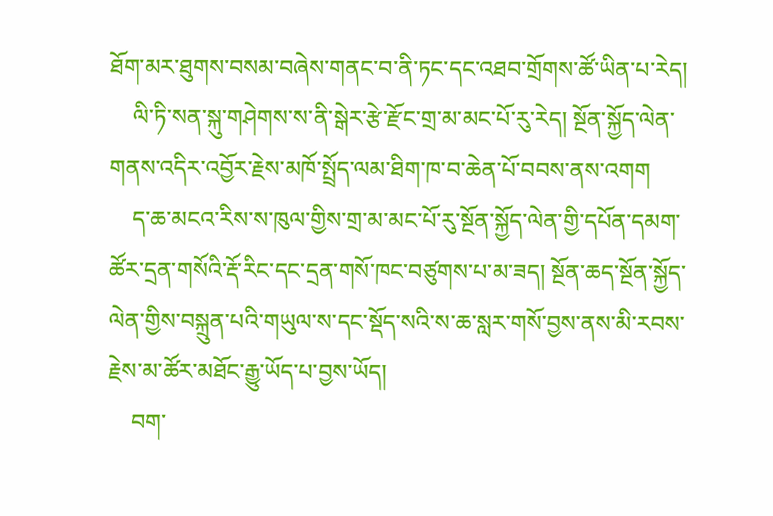ཐོག་མར་ཐུགས་བསམ་བཞེས་གནང་བ་ནི་ཏང་དང་འཐབ་གྲོགས་ཚོ་ཡིན་པ་རེད།
    ལི་ཏི་སན་སྐུ་གཤེགས་ས་ནི་སྒེར་རྩེ་རྫོང་གྲ་མ་མང་པོ་རུ་རེད། སྔོན་སྐྱོད་ལེན་གནས་འདིར་འབྱོར་རྗེས་མཁོ་སྤྲོད་ལམ་ཐིག་ཁ་བ་ཆེན་པོ་བབས་ནས་འགག
    ད་ཆ་མངའ་རིས་ས་ཁུལ་གྱིས་གྲ་མ་མང་པོ་རུ་སྔོན་སྐྱོད་ལེན་གྱི་དཔོན་དམག་ཚོར་དྲན་གསོའི་རྡོ་རིང་དང་དྲན་གསོ་ཁང་བཙུགས་པ་མ་ཟད། སྔོན་ཆད་སྔོན་སྐྱོད་ལེན་གྱིས་བསྐྲུན་པའི་གཡུལ་ས་དང་སྡོད་སའི་ས་ཆ་སླར་གསོ་བྱས་ནས་མི་རབས་རྗེས་མ་ཚོར་མཐོང་རྒྱུ་ཡོད་པ་བྱས་ཡོད།
    བག་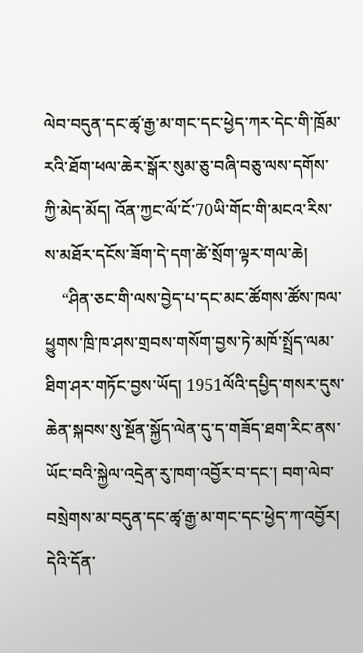ལེབ་བདུན་དང་ཚྭ་རྒྱ་མ་གང་དང་ཕྱེད་ཀར་དེང་གི་ཁྲོམ་རའི་ཐོག་ཕལ་ཆེར་སྒོར་སུམ་ཅུ་བཞི་བཅུ་ལས་དགོས་ཀྱི་མེད་མོད། འོན་ཀྱང་ལོ་ངོ་70ཡི་གོང་གི་མངའ་རིས་ས་མཐོར་དངོས་ཟོག་དེ་དག་ཚེ་སྲོག་ལྟར་གལ་ཆེ།
    “ཤིན་ཅང་གི་ལས་བྱེད་པ་དང་མང་ཚོགས་ཚོས་ཁལ་ཕྱུགས་ཁྲི་ཁ་ཤས་གྲབས་གསོག་བྱས་ཏེ་མཁོ་སྤྲོད་ལམ་ཐིག་ཤར་གཏོང་བྱས་ཡོད། 1951ལོའི་དཔྱིད་གསར་དུས་ཆེན་སྐབས་སུ་སྔོན་སྐྱོད་ལེན་དུ་ད་གཟོད་ཐག་རིང་ནས་ཡོང་བའི་སྐྱེལ་འདྲེན་རུ་ཁག་འབྱོར་བ་དང་། བག་ལེབ་བསྲེགས་མ་བདུན་དང་ཚྭ་རྒྱ་མ་གང་དང་ཕྱེད་ཀ་འབྱོར། དེའི་དོན་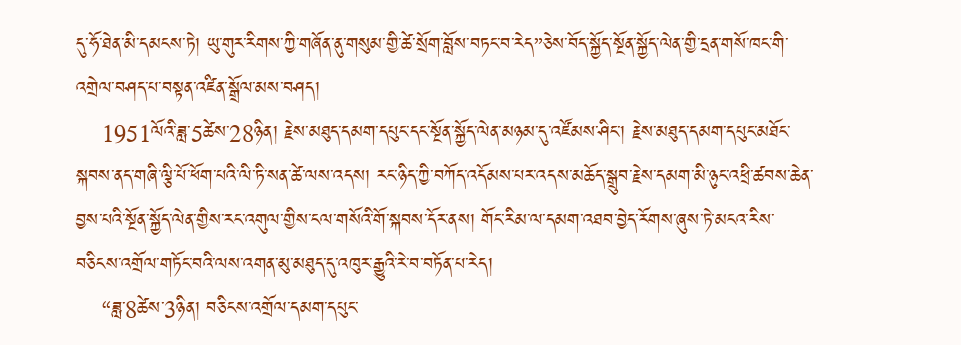དུ་ཧོ་ཐེན་མི་དམངས་ཏེ། ཡུ་གུར་རིགས་ཀྱི་གཞོན་ནུ་གསུམ་གྱི་ཚེ་སྲོག་བློས་བཏང་བ་རེད”ཅེས་བོད་སྐྱོད་སྔོན་སྐྱོད་ལེན་གྱི་དྲན་གསོ་ཁང་གི་འགྲེལ་བཤད་པ་བསྟན་འཛིན་སྒྲོལ་མས་བཤད།
    1951ལོའི་ཟླ་5ཚེས་28ཉིན། རྗེས་མཐུད་དམག་དཔུང་དང་སྔོན་སྐྱོད་ལེན་མཉམ་དུ་འཛོམས་ཤིང་། རྗེས་མཐུད་དམག་དཔུང་མཐོང་སྐབས་ནད་གཞི་ལྕི་པོ་ཕོག་པའི་ལི་ཏི་སན་ཚེ་ལས་འདས། རང་ཉིད་ཀྱི་བཀོད་འདོམས་པར་འདས་མཆོད་སྒྲུབ་རྗེས་དམག་མི་ཉུང་འཕྲི་ཚབས་ཆེན་བྱས་པའི་སྔོན་སྐྱོད་ལེན་གྱིས་རང་འགུལ་གྱིས་ངལ་གསོའི་གོ་སྐབས་དོར་ནས། གོང་རིམ་ལ་དམག་འཐབ་བྱེད་རོགས་ཞུས་ཏེ་མངའ་རིས་བཅིངས་འགྲོལ་གཏོང་བའི་ལས་འགན་མུ་མཐུད་དུ་འཁུར་རྒྱུའི་རེ་བ་བཏོན་པ་རེད།
    “ཟླ་8ཚེས་3ཉིན། བཅིངས་འགྲོལ་དམག་དཔུང་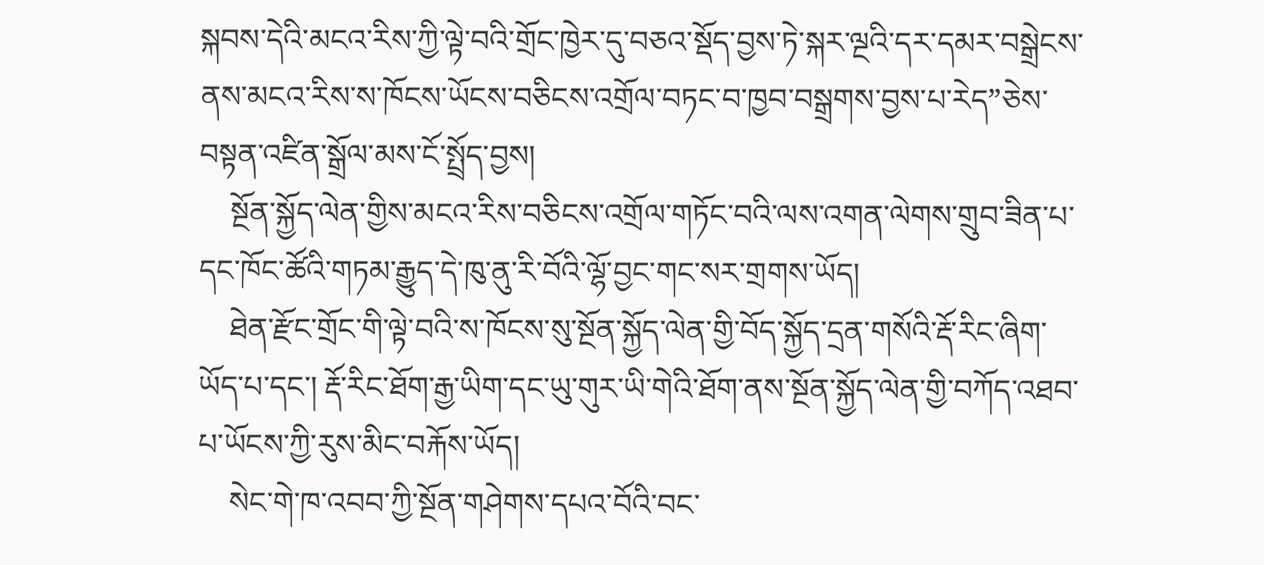སྐབས་དེའི་མངའ་རིས་ཀྱི་ལྟེ་བའི་གྲོང་ཁྱེར་དུ་བཅའ་སྡོད་བྱས་ཏེ་སྐར་ལྔའི་དར་དམར་བསྒྲེངས་ནས་མངའ་རིས་ས་ཁོངས་ཡོངས་བཅིངས་འགྲོལ་བཏང་བ་ཁྱབ་བསྒྲགས་བྱས་པ་རེད”ཅེས་བསྟན་འཛིན་སྒྲོལ་མས་ངོ་སྤྲོད་བྱས།
    སྔོན་སྐྱོད་ལེན་གྱིས་མངའ་རིས་བཅིངས་འགྲོལ་གཏོང་བའི་ལས་འགན་ལེགས་གྲུབ་ཟིན་པ་དང་ཁོང་ཚོའི་གཏམ་རྒྱུད་དེ་ཁུ་ནུ་རི་བོའི་ལྷོ་བྱང་གང་སར་གྲགས་ཡོད།
    ཐེན་རྫོང་གྲོང་གི་ལྟེ་བའི་ས་ཁོངས་སུ་སྔོན་སྐྱོད་ལེན་གྱི་བོད་སྐྱོད་དྲན་གསོའི་རྡོ་རིང་ཞིག་ཡོད་པ་དང་། རྡོ་རིང་ཐོག་རྒྱ་ཡིག་དང་ཡུ་གུར་ཡི་གེའི་ཐོག་ནས་སྔོན་སྐྱོད་ལེན་གྱི་བཀོད་འཐབ་པ་ཡོངས་ཀྱི་རུས་མིང་བརྐོས་ཡོད།
    སེང་གེ་ཁ་འབབ་ཀྱི་སྔོན་གཤེགས་དཔའ་བོའི་བང་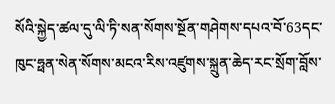སོའི་སྐྱེད་ཚལ་དུ་ལི་ཏི་སན་སོགས་སྔོན་གཤེགས་དཔའ་བོ་63དང་ཁུང་ཧྥན་སེན་སོགས་མངའ་རིས་འཛུགས་སྐྲུན་ཆེད་རང་སྲོག་བློས་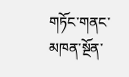གཏོང་གནང་མཁན་སྔོན་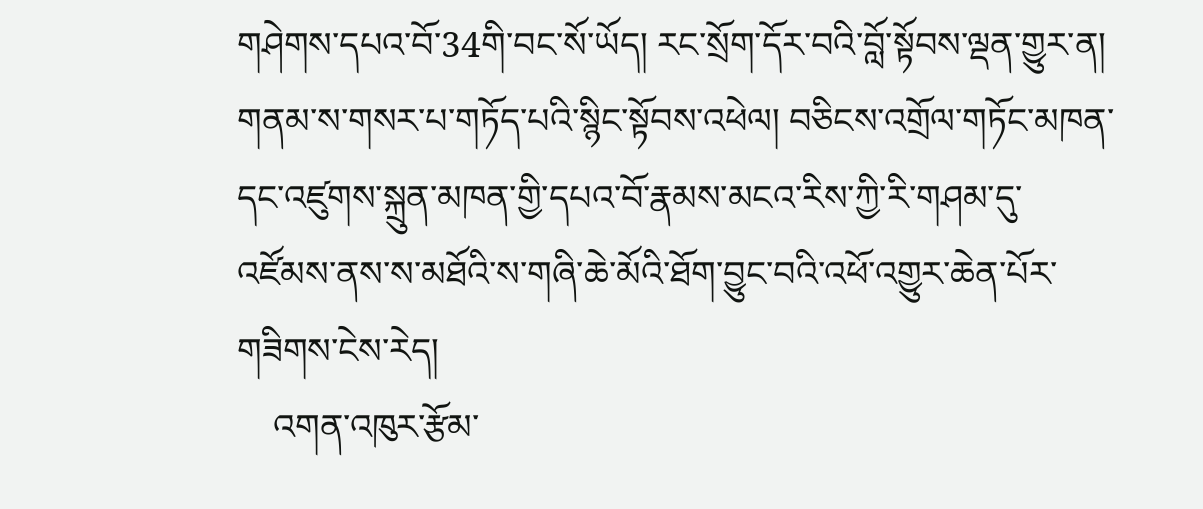གཤེགས་དཔའ་བོ་34གི་བང་སོ་ཡོད། རང་སྲོག་དོར་བའི་བློ་སྟོབས་ལྡན་གྱུར་ན། གནམ་ས་གསར་པ་གཏོད་པའི་སྙིང་སྟོབས་འཕེལ། བཅིངས་འགྲོལ་གཏོང་མཁན་དང་འཛུགས་སྐྲུན་མཁན་གྱི་དཔའ་བོ་རྣམས་མངའ་རིས་ཀྱི་རི་གཤམ་དུ་འཛོམས་ནས་ས་མཐོའི་ས་གཞི་ཆེ་མོའི་ཐོག་བྱུང་བའི་འཕོ་འགྱུར་ཆེན་པོར་གཟིགས་ངེས་རེད།
    འགན་འཁུར་རྩོམ་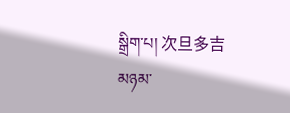སྒྲིག་པ། 次旦多吉
མཉམ་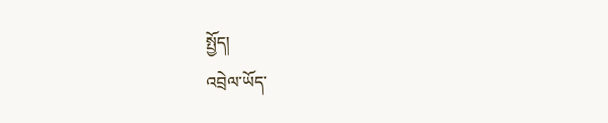སྤྱོད།
འབྲེལ་ཡོད་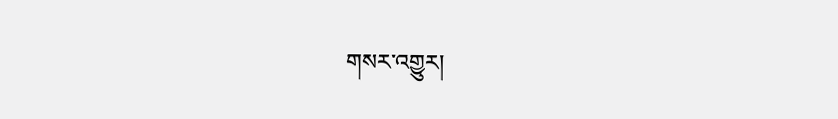གསར་འགྱུར།